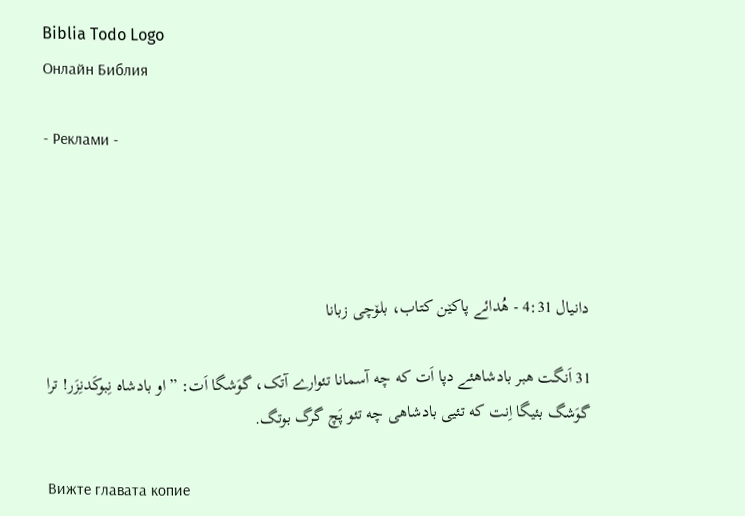Biblia Todo Logo
Онлайн Библия

- Реклами -




دانیال 4:31 - هُدائے پاکێن کتاب، بلۆچی زبانا

31 اَنگت هبر بادشاهئے دپا اَت که چه آسمانا تئوارے آتک، گوَشگا اَت: ”او بادشاه نِبوکَدنِزَر! ترا گوَشگ بئیگا اِنت که تئیی بادشاهی چه تئو پَچ گرگ بوتگ.

Вижте главата копие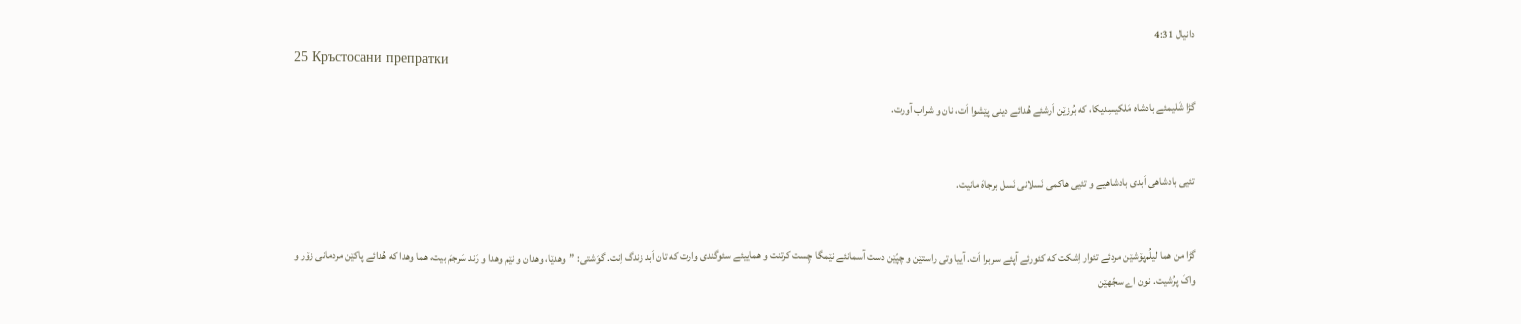دانیال 4:31
25 Кръстосани препратки

گڑا شَلیمئے بادشاه مَلکیسِدیکا، که بُرزێن اَرشئے هُدائے دینی پێشوا اَت، نان و شراب آورت.


تئیی بادشاهی اَبدی بادشاهیے و تئیی هاکمی نَسلانی نَسل برجاهَ مانیت.


گڑا من هما لیلُم‌پۆشێن مردئے تئوار اِشکت که کئورئے آپئے سربرا اَت. آییا وتی راستێن و چپّێن دست آسمانئے نێمگا چِست کرتنت و هماییئے سئوگندی وارت که تان اَبد زندگ اِنت. گوَشتی: ”وهدێا، وهدان و نێم وهدا و رَند سَرجمَ بیت، هما وهدا که هُدائے پاکێن مردمانی زۆر و واکَ پرُشیت. نون اے سجّهێن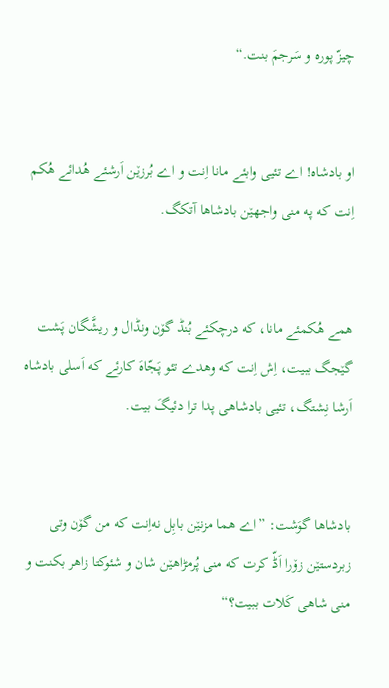چیزّ پوره و سَرجمَ بنت.“


او بادشاه! اے تئیی وابئے مانا اِنت و اے بُرزێن اَرشئے هُدائے هُکم اِنت که په منی واجهێن بادشاها آتکگ.


همے هُکمئے مانا، که درچکئے بُنڈ گۆن ونڈال و ریشَّگان پَشت گێجگ ببیت، اِش اِنت که وهدے تئو پَجّاهَ کارئے که اَسلی بادشاه اَرشا نِشتگ، تئیی بادشاهی پدا ترا دئیگَ بیت.


بادشاها گوَشت: ”اے هما مزنێن بابِل نه‌اِنت که من گۆن وتی زبردستێن زۆرا اَڈّ کرت که منی پُرمڑاهێن شان و شئوکتا زاهر بکنت و منی شاهی کَلات ببیت؟“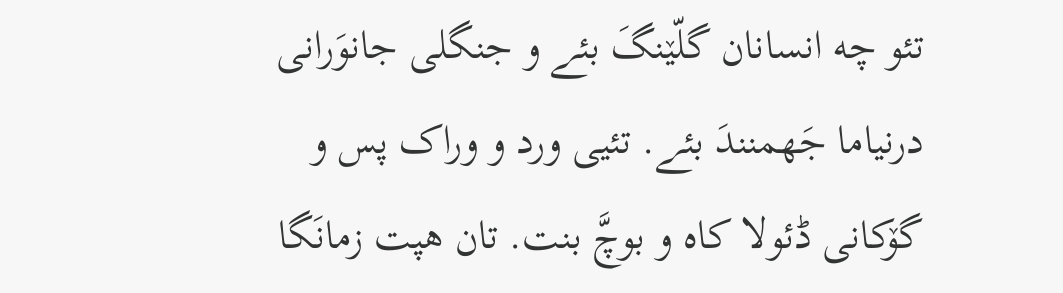تئو چه انسانان گلّێنگَ بئے و جنگلی جانوَرانی درنیاما جَهمنندَ بئے. تئیی ورد و وراک پس و گۆکانی ڈئولا کاه و بوچَّ بنت. تان هپت زمانَگا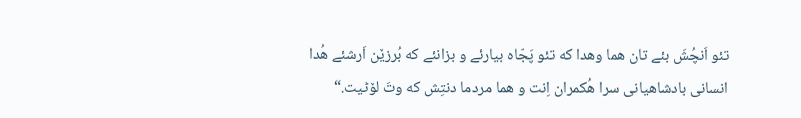تئو اَنچُشَ بئے تان هما وهدا که تئو پَجّاه بیارئے و بزانئے که بُرزێن اَرشئے هُدا انسانی بادشاهیانی سرا هُکمران اِنت و هما مردما دنتِش که وتَ لۆٹیت.“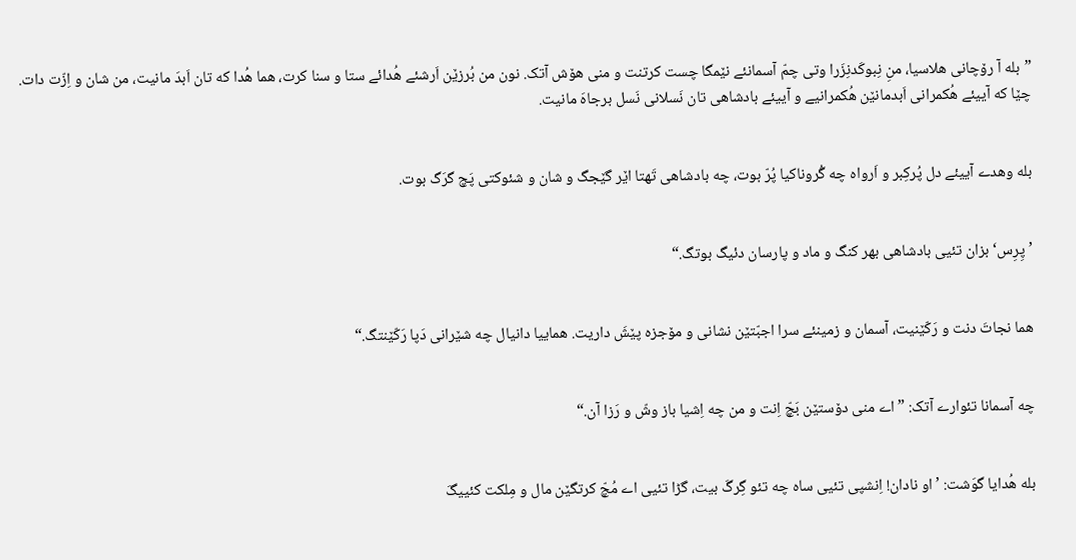”بله آ رۆچانی هلاسیا، منِ نِبوکَدنِزَرا وتی چمّ آسمانئے نێمگا چست کرتنت و منی هۆش آتک. نون من بُرزێن اَرشئے هُدائے ستا و سنا کرت، هما هُدا که تان اَبدَ مانیت، من شان و اِزّت دات. چێا که آییئے هُکمرانی اَبدمانێن هُکمرانیے و آییئے بادشاهی تان نَسلانی نَسل برجاهَ مانیت.


بله وهدے آییئے دل پُرکِبر و اَرواه چه گُروناکیا پُرّ بوت، چه بادشاهی تَهتا اێر گێجگ و شان و شئوکتی پَچ گرَگ بوت.


’پِرِس‘ بزان تئیی بادشاهی بهر کنگ و ماد و پارسان دئیگ بوتگ.“


هما نجاتَ دنت و رَکّێنیت، آسمان و زمینئے سرا اجبّتێن نشانی و مۆجزه پێشَ داریت. هماییا دانیال چه شێرانی دَپا رَکّێنتگ.“


چه آسمانا تئوارے آتک: ”اے منی دۆستێن بَچّ اِنت و من چه اِشیا باز وشّ و رَزا آن.“


بله هُدایا گوَشت: ’او نادان! اِنشپی تئیی ساه چه تئو گِرگَ بیت، گڑا تئیی اے مُچّ کرتگێن مال و مِلکت کئییگَ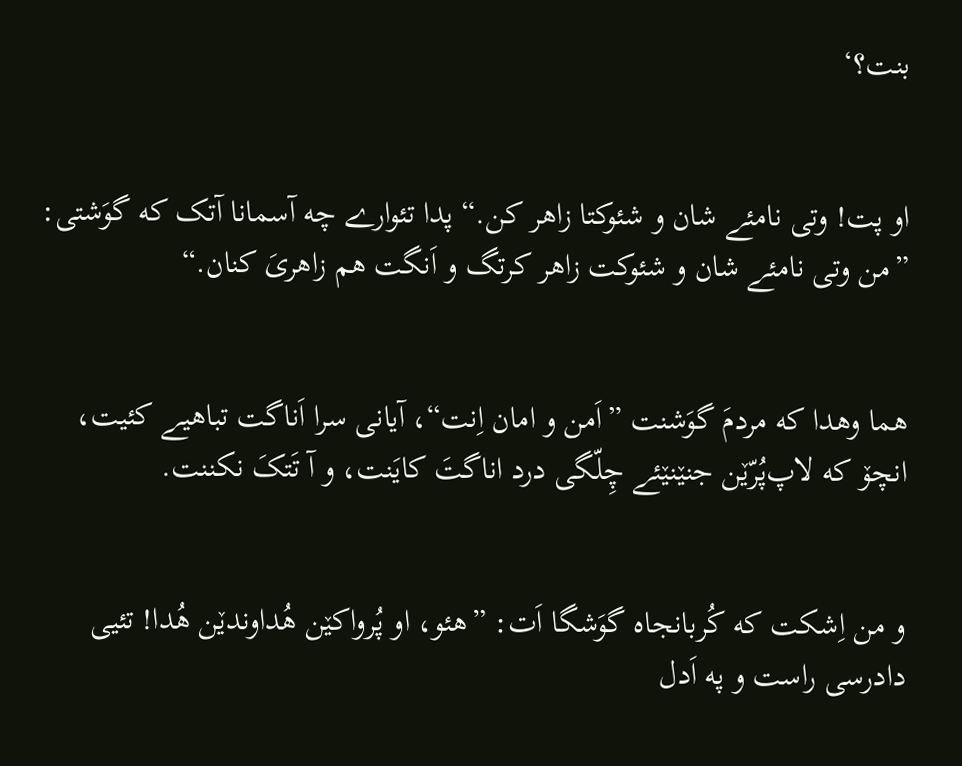بنت؟‘


او پت! وتی نامئے شان و شئوکتا زاهر کن.“ پدا تئوارے چه آسمانا آتک که گوَشتی: ”من وتی نامئے شان و شئوکت زاهر کرتگ و اَنگت هم زاهریَ کنان.“


هما وهدا که مردمَ گوَشنت ”اَمن و امان اِنت“، آیانی سرا اَناگت تباهیے کئیت، انچۆ که لاپ‌پُرّێن جنێنێئے چِلّگی درد اناگتَ کایَنت، و آ تَتکَ نکننت.


و من اِشکت که کُربانجاه گوَشگا اَت: ”هئو، او پُرواکێن هُداوندێن هُدا! تئیی دادرسی راست و په اَدل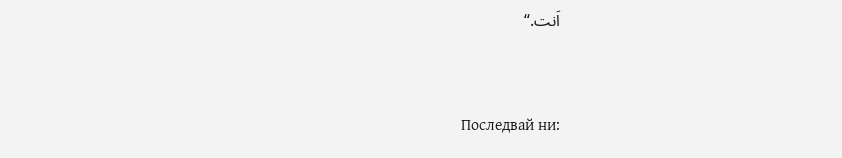اَنت.“


Последвай ни: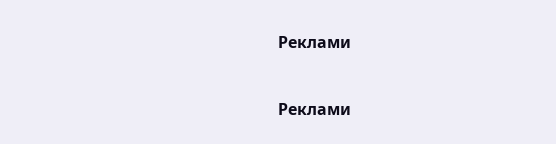Реклами


Реклами